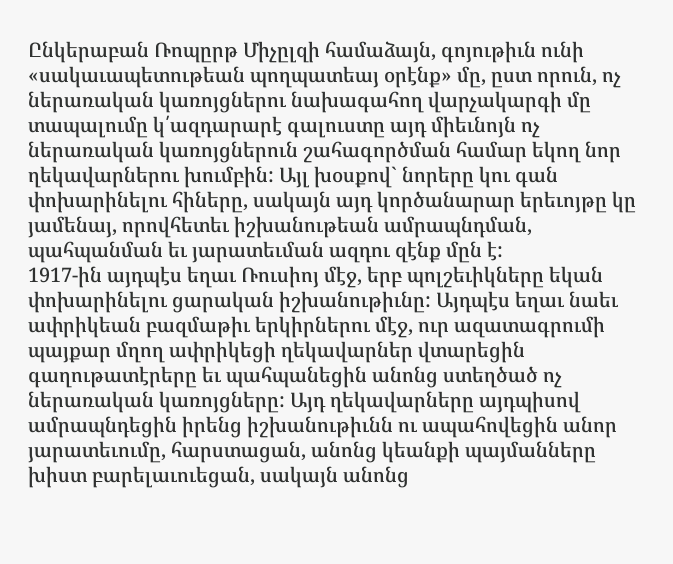Ընկերաբան Ռոպըրթ Միչըլզի համաձայն, գոյութիւն ունի «սակաւապետութեան պողպատեայ օրէնք» մը, ըստ որուն, ոչ ներառական կառոյցներու նախագահող վարչակարգի մը տապալումը կ՛ազդարարէ գալուստը այդ միեւնոյն ոչ ներառական կառոյցներուն շահագործման համար եկող նոր ղեկավարներու խումբին: Այլ խօսքով` նորերը կու գան փոխարինելու հիները, սակայն այդ կործանարար երեւոյթը կը յամենայ, որովհետեւ իշխանութեան ամրապնդման, պահպանման եւ յարատեւման ազդու զէնք մըն է:
1917-ին այդպէս եղաւ Ռուսիոյ մէջ, երբ պոլշեւիկները եկան փոխարինելու ցարական իշխանութիւնը: Այդպէս եղաւ նաեւ ափրիկեան բազմաթիւ երկիրներու մէջ, ուր ազատագրումի պայքար մղող ափրիկեցի ղեկավարներ վտարեցին գաղութատէրերը եւ պահպանեցին անոնց ստեղծած ոչ ներառական կառոյցները: Այդ ղեկավարները այդպիսով ամրապնդեցին իրենց իշխանութիւնն ու ապահովեցին անոր յարատեւումը, հարստացան, անոնց կեանքի պայմանները խիստ բարելաւուեցան, սակայն անոնց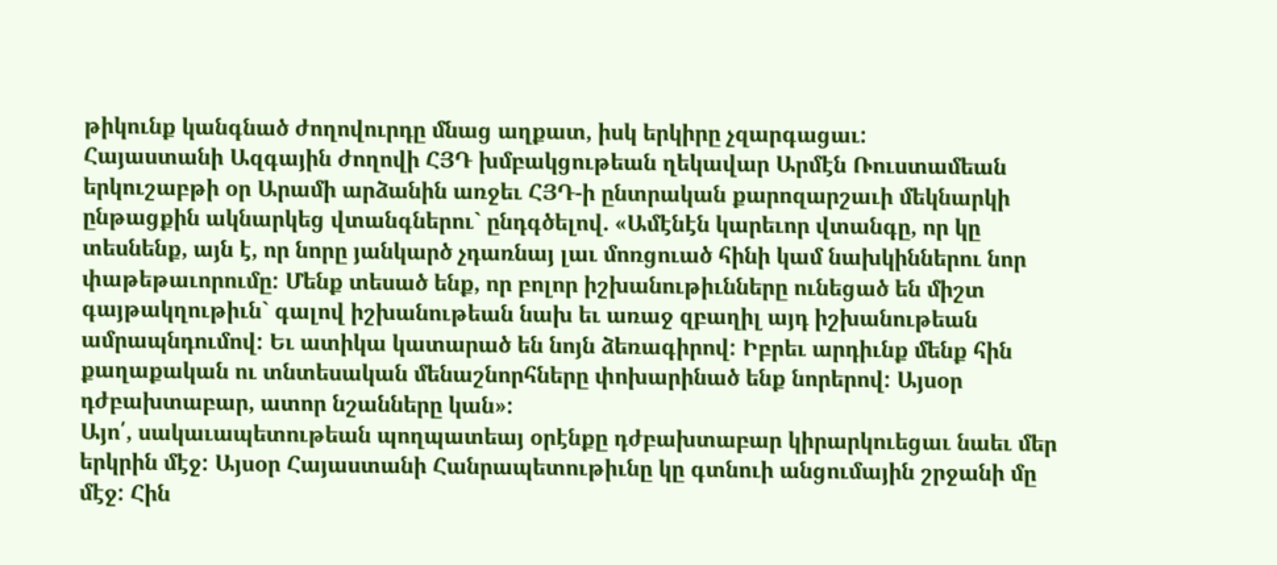թիկունք կանգնած ժողովուրդը մնաց աղքատ, իսկ երկիրը չզարգացաւ:
Հայաստանի Ազգային ժողովի ՀՅԴ խմբակցութեան ղեկավար Արմէն Ռուստամեան երկուշաբթի օր Արամի արձանին առջեւ ՀՅԴ-ի ընտրական քարոզարշաւի մեկնարկի ընթացքին ակնարկեց վտանգներու` ընդգծելով. «Ամէնէն կարեւոր վտանգը, որ կը տեսնենք, այն է, որ նորը յանկարծ չդառնայ լաւ մոռցուած հինի կամ նախկիններու նոր փաթեթաւորումը: Մենք տեսած ենք, որ բոլոր իշխանութիւնները ունեցած են միշտ գայթակղութիւն` գալով իշխանութեան նախ եւ առաջ զբաղիլ այդ իշխանութեան ամրապնդումով: Եւ ատիկա կատարած են նոյն ձեռագիրով: Իբրեւ արդիւնք մենք հին քաղաքական ու տնտեսական մենաշնորհները փոխարինած ենք նորերով: Այսօր դժբախտաբար, ատոր նշանները կան»:
Այո՛, սակաւապետութեան պողպատեայ օրէնքը դժբախտաբար կիրարկուեցաւ նաեւ մեր երկրին մէջ: Այսօր Հայաստանի Հանրապետութիւնը կը գտնուի անցումային շրջանի մը մէջ: Հին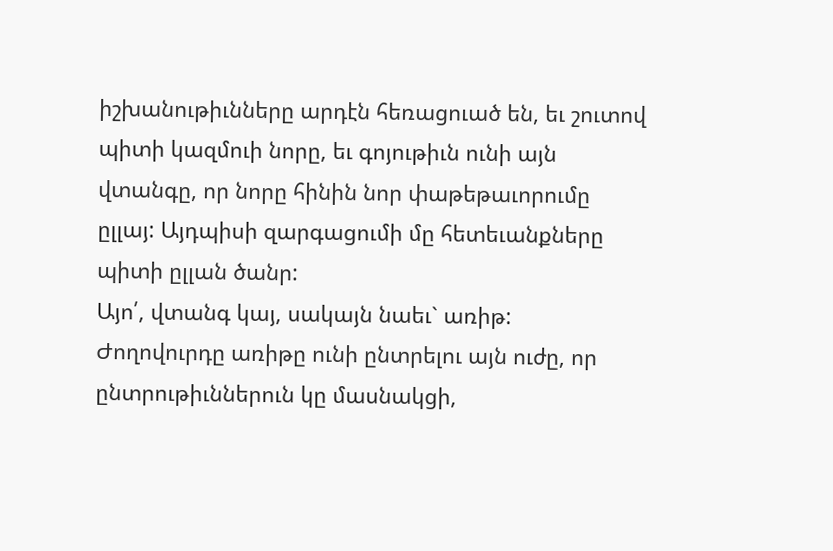իշխանութիւնները արդէն հեռացուած են, եւ շուտով պիտի կազմուի նորը, եւ գոյութիւն ունի այն վտանգը, որ նորը հինին նոր փաթեթաւորումը ըլլայ: Այդպիսի զարգացումի մը հետեւանքները պիտի ըլլան ծանր:
Այո՛, վտանգ կայ, սակայն նաեւ` առիթ: Ժողովուրդը առիթը ունի ընտրելու այն ուժը, որ ընտրութիւններուն կը մասնակցի,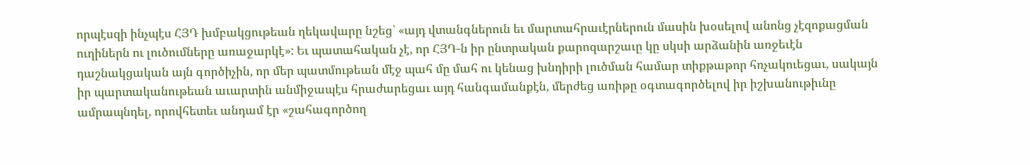որպէսզի ինչպէս ՀՅԴ խմբակցութեան ղեկավարը նշեց` «այդ վտանգներուն եւ մարտահրաւէրներուն մասին խօսելով անոնց չէզոքացման ուղիներն ու լուծումները առաջարկէ»: Եւ պատահական չէ, որ ՀՅԴ-ն իր ընտրական քարոզարշաւը կը սկսի արձանին առջեւէն դաշնակցական այն գործիչին, որ մեր պատմութեան մէջ պահ մը մահ ու կենաց խնդիրի լուծման համար տիքթաթոր հռչակուեցաւ, սակայն իր պարտականութեան աւարտին անմիջապէս հրաժարեցաւ այդ հանգամանքէն, մերժեց առիթը օգտագործելով իր իշխանութիւնը ամրապնդել, որովհետեւ անդամ էր «շահագործող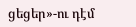ցեցեր»-ու դէմ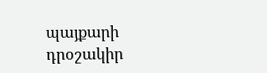պայքարի դրօշակիր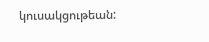կուսակցութեան: